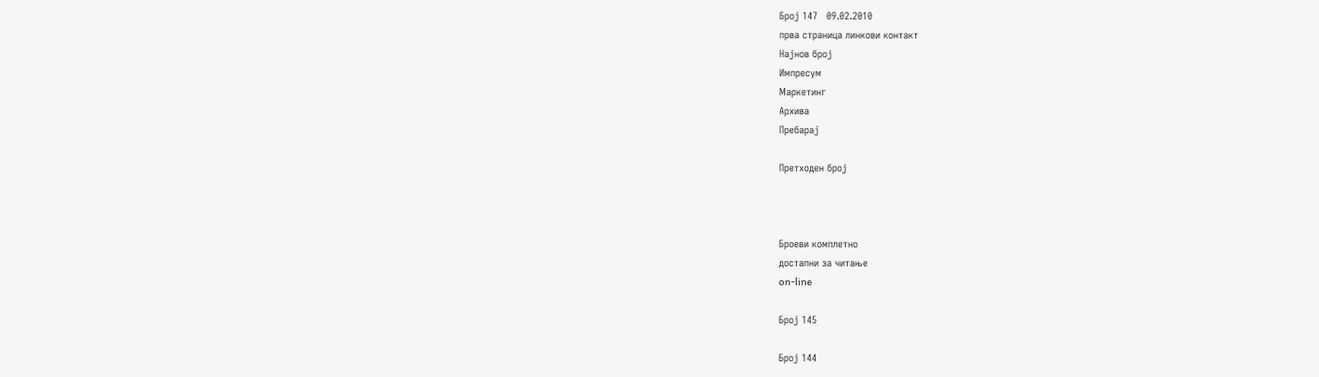Брoj 147   09.02.2010
прва страница линкови контакт
Најнов број
Импресум
Маркетинг
Архива
Пребарај

Претходен број



Броеви комплетно
достапни за читање
on-line

Број 145

Број 144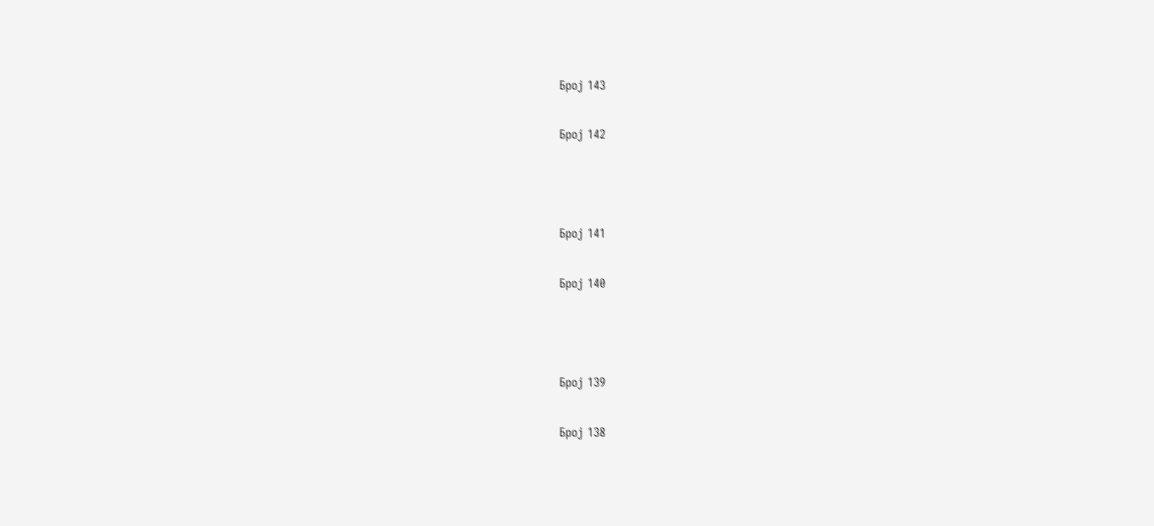Број 143

Број 142



Број 141

Број 140



Број 139

Број 138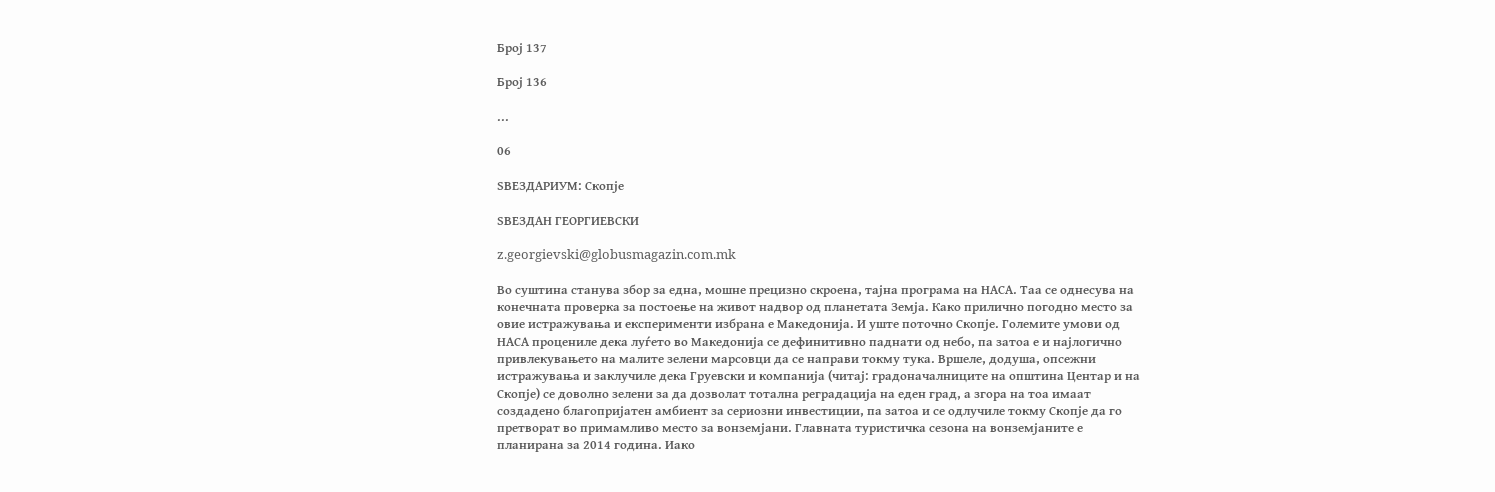Број 137

Број 136

...

06

ЅВЕЗДАРИУМ: Скопје

ЅВЕЗДАН ГЕОРГИЕВСКИ

z.georgievski@globusmagazin.com.mk

Во суштина станува збор за една, мошне прецизно скроена, тајна програма на НАСА. Таа се однесува на конечната проверка за постоење на живот надвор од планетата Земја. Како прилично погодно место за овие истражувања и експерименти избрана е Македонија. И уште поточно Скопје. Големите умови од НАСА процениле дека луѓето во Македонија се дефинитивно паднати од небо, па затоа е и најлогично привлекувањето на малите зелени марсовци да се направи токму тука. Вршеле, додуша, опсежни истражувања и заклучиле дека Груевски и компанија (читај: градоначалниците на општина Центар и на Скопје) се доволно зелени за да дозволат тотална реградација на еден град, а згора на тоа имаат создадено благопријатен амбиент за сериозни инвестиции, па затоа и се одлучиле токму Скопје да го претворат во примамливо место за вонземјани. Главната туристичка сезона на вонземјаните е планирана за 2014 година. Иако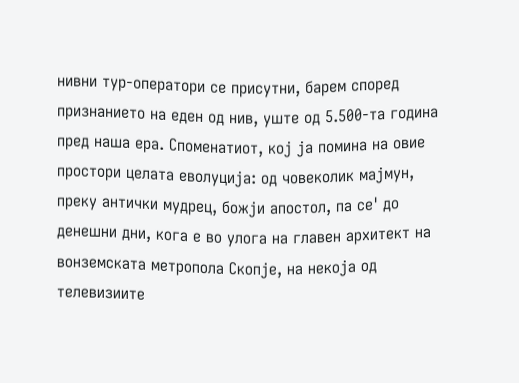нивни тур-оператори се присутни, барем според признанието на еден од нив, уште од 5.500-та година пред наша ера. Споменатиот, кој ја помина на овие простори целата еволуција: од човеколик мајмун, преку антички мудрец, божји апостол, па се' до денешни дни, кога е во улога на главен архитект на вонземската метропола Скопје, на некоја од телевизиите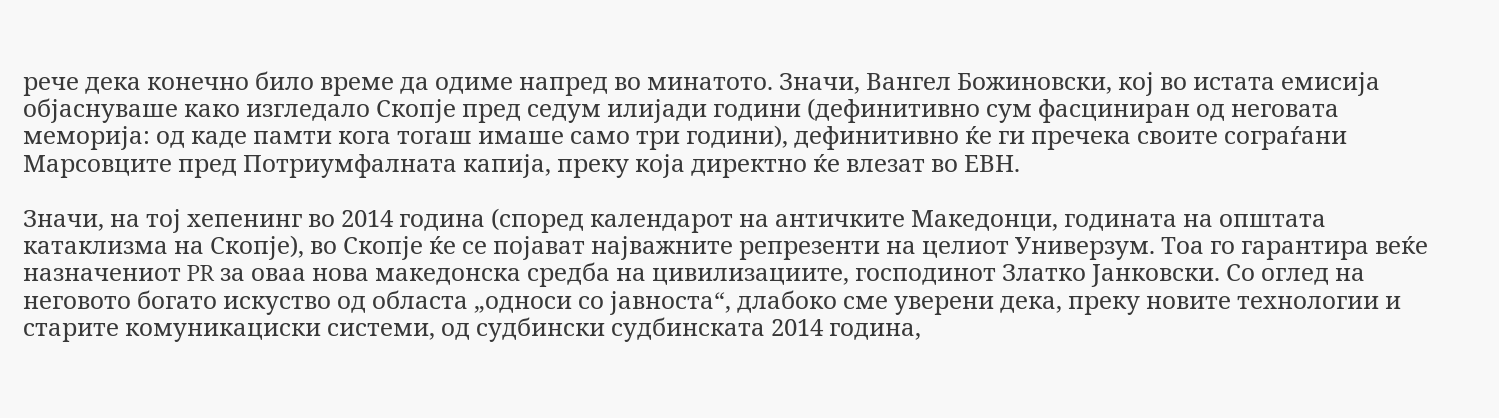рече дека конечно било време да одиме напред во минатото. Значи, Вангел Божиновски, кој во истата емисија објаснуваше како изгледало Скопје пред седум илијади години (дефинитивно сум фасциниран од неговата меморија: од каде памти кога тогаш имаше само три години), дефинитивно ќе ги пречека своите сограѓани Марсовците пред Потриумфалната капија, преку која директно ќе влезат во ЕВН.

Значи, на тој хепенинг во 2014 година (според календарот на античките Македонци, годината на општата катаклизма на Скопје), во Скопје ќе се појават најважните репрезенти на целиот Универзум. Тоа го гарантира веќе назначениот PR за оваа нова македонска средба на цивилизациите, господинот Златко Јанковски. Со оглед на неговото богато искуство од областа „односи со јавноста“, длабоко сме уверени дека, преку новите технологии и старите комуникациски системи, од судбински судбинската 2014 година,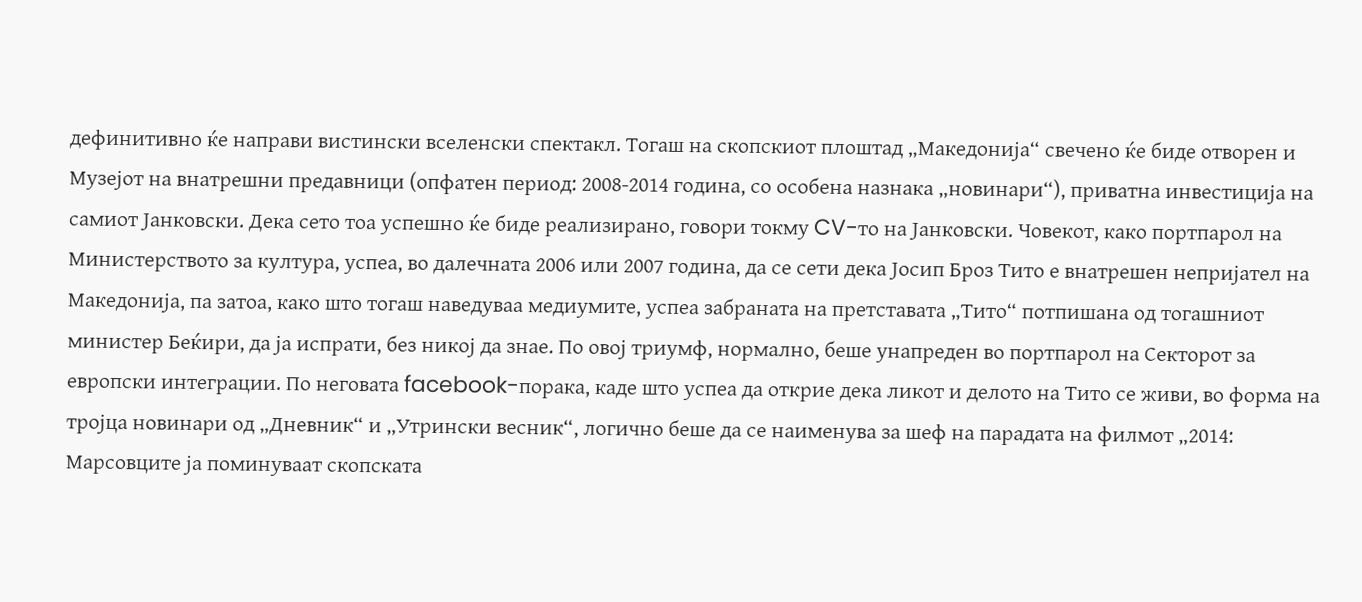дефинитивно ќе направи вистински вселенски спектакл. Тогаш на скопскиот плоштад „Македонија“ свечено ќе биде отворен и Музејот на внатрешни предавници (опфатен период: 2008-2014 година, со особена назнака „новинари“), приватна инвестиција на самиот Јанковски. Дека сето тоа успешно ќе биде реализирано, говори токму CV-то на Јанковски. Човекот, како портпарол на Министерството за култура, успеа, во далечната 2006 или 2007 година, да се сети дека Јосип Броз Тито е внатрешен непријател на Македонија, па затоа, како што тогаш наведуваа медиумите, успеа забраната на претставата „Тито“ потпишана од тогашниот министер Беќири, да ја испрати, без никој да знае. По овој триумф, нормално, беше унапреден во портпарол на Секторот за европски интеграции. По неговата facebook-порака, каде што успеа да открие дека ликот и делото на Тито се живи, во форма на тројца новинари од „Дневник“ и „Утрински весник“, логично беше да се наименува за шеф на парадата на филмот „2014: Марсовците ја поминуваат скопската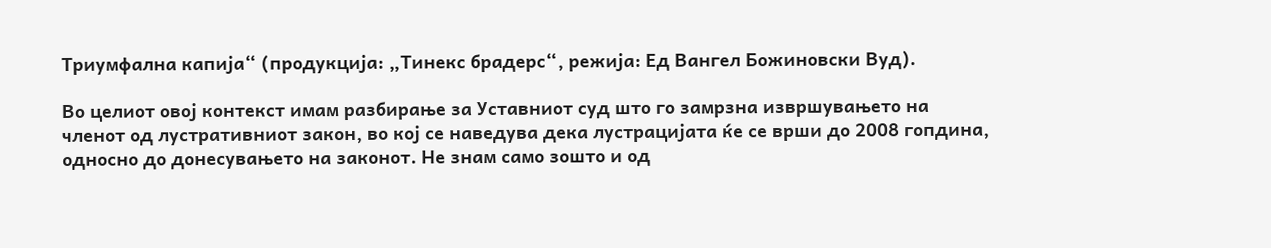Триумфална капија“ (продукција: „Тинекс брадерс“, режија: Ед Вангел Божиновски Вуд).

Во целиот овој контекст имам разбирање за Уставниот суд што го замрзна извршувањето на членот од лустративниот закон, во кој се наведува дека лустрацијата ќе се врши до 2008 гопдина, односно до донесувањето на законот. Не знам само зошто и од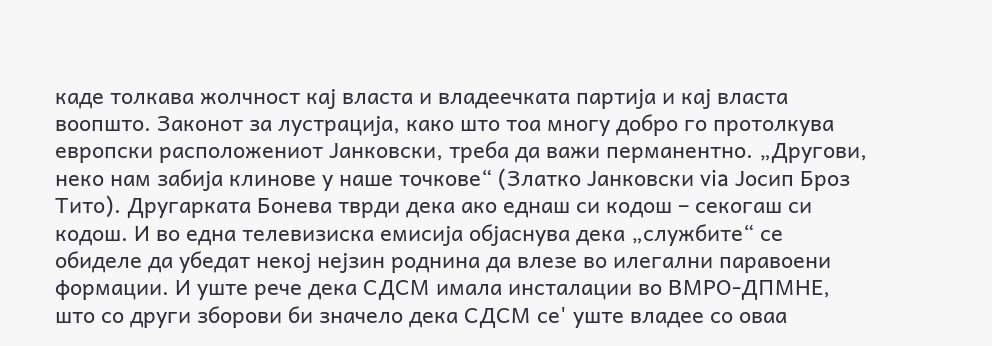каде толкава жолчност кај власта и владеечката партија и кај власта воопшто. Законот за лустрација, како што тоа многу добро го протолкува европски расположениот Јанковски, треба да важи перманентно. „Другови, неко нам забија клинове у наше точкове“ (Златко Јанковски via Јосип Броз Тито). Другарката Бонева тврди дека ако еднаш си кодош – секогаш си кодош. И во една телевизиска емисија објаснува дека „службите“ се обиделе да убедат некој нејзин роднина да влезе во илегални паравоени формации. И уште рече дека СДСМ имала инсталации во ВМРО-ДПМНЕ, што со други зборови би значело дека СДСМ се' уште владее со оваа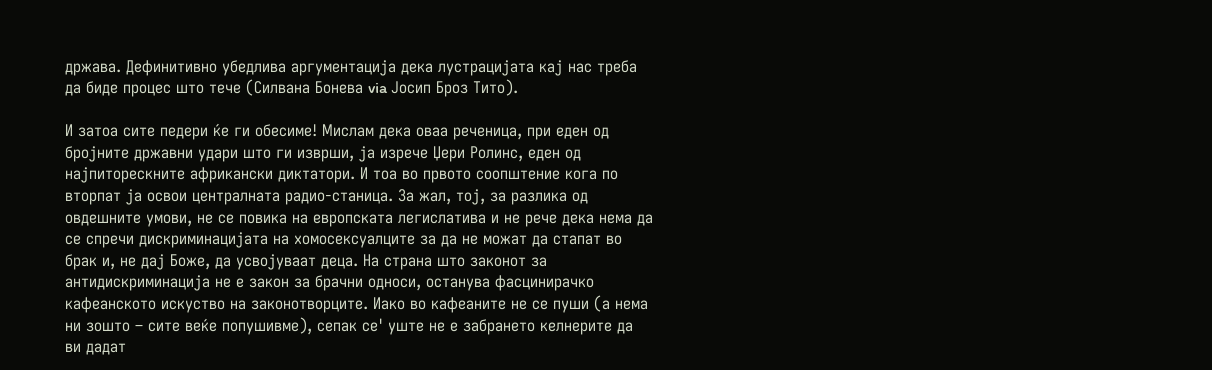држава. Дефинитивно убедлива аргументација дека лустрацијата кај нас треба да биде процес што тече (Силвана Бонева via Јосип Броз Тито).

И затоа сите педери ќе ги обесиме! Мислам дека оваа реченица, при еден од бројните државни удари што ги изврши, ја изрече Џери Ролинс, еден од најпиторескните африкански диктатори. И тоа во првото соопштение кога по вторпат ја освои централната радио-станица. За жал, тој, за разлика од овдешните умови, не се повика на европската легислатива и не рече дека нема да се спречи дискриминацијата на хомосексуалците за да не можат да стапат во брак и, не дај Боже, да усвојуваат деца. На страна што законот за антидискриминација не е закон за брачни односи, останува фасцинирачко кафеанското искуство на законотворците. Иако во кафеаните не се пуши (а нема ни зошто – сите веќе попушивме), сепак се' уште не е забрането келнерите да ви дадат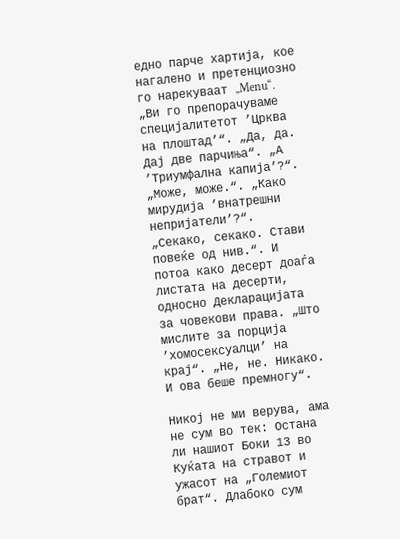едно парче хартија, кое нагалено и претенциозно го нарекуваат „Menu“. „Ви го препорачуваме специјалитетот ’Црква на плоштад’“. „Да, да. Дај две парчиња“. „А ’Триумфална капија’?“. „Може, може.“. „Како мирудија ’внатрешни непријатели’?“. „Секако, секако. Стави повеќе од нив.“. И потоа како десерт доаѓа листата на десерти, односно Декларацијата за човекови права. „Што мислите за порција ’хомосексуалци’ на крај“. „Не, не. Никако. И ова беше премногу“.

Никој не ми верува, ама не сум во тек: Остана ли нашиот Боки 13 во Куќата на стравот и ужасот на „Големиот брат“. Длабоко сум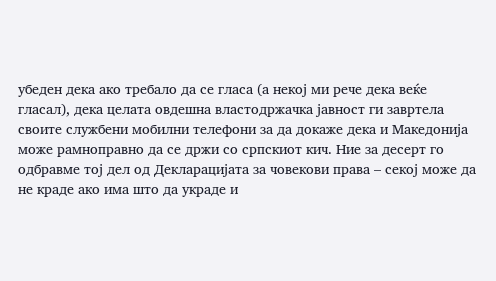убеден дека ако требало да се гласа (а некој ми рече дека веќе гласал), дека целата овдешна властодржачка јавност ги завртела своите службени мобилни телефони за да докаже дека и Македонија може рамноправно да се држи со српскиот кич. Ние за десерт го одбравме тој дел од Декларацијата за човекови права – секој може да не краде ако има што да украде и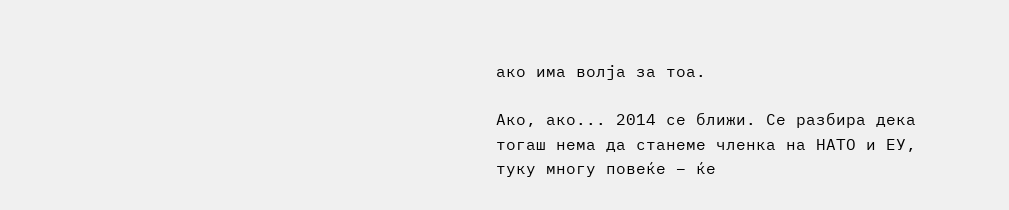ако има волја за тоа.

Ако, ако... 2014 се ближи. Се разбира дека тогаш нема да станеме членка на НАТО и ЕУ, туку многу повеќе – ќе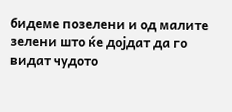бидеме позелени и од малите зелени што ќе дојдат да го видат чудото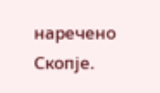наречено Скопје.